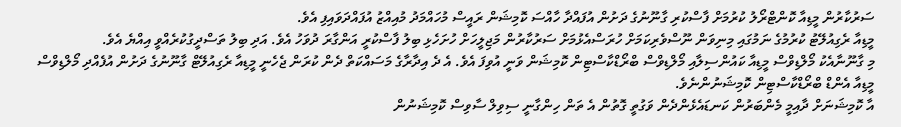ސަރުކާރުން މީޑިއާ ކޮންޓްރޯލު ކުރުމަށް ފާސްކުރި ގާނޫނުގެ ދަށުން އުފައްދާ ހާއްސަ ކޮމިޝަން ރައީސް މުހައްމަދު މުއިއްޒު އުފައްދަވައިފި އެވެ.
މީޑިއާ ރެގިއުލޭޓު ކުރުމުގެ ނަމުގައި މިނިވަން ނޫސްވެރިކަމަށް ހުރަސްއެޅުމަށް ސަރުކާރުން މަޖިލީހަށް ހުށަހެޅި ބިލު ފާސްކުރީ އަންގާރަ ދުވަހު އެވެ. އަދި ބިލު ތަސްދީގުކުރެއްވީ އިއްޔެ އެވެ.
މި ގާނޫނާއެކު މޯލްޑިވްސް މީޑިއާ ކައުންސިލާއި މޯލްޑިވްސް ބްރޯޑްކާސްޓިން ކޮމިޝަން ވަނީ އުވިފަ އެވެ. އެ ދެ އިދާރާގެ މަސައްކަތް ދެން ކުރަން ޖެހެނީ މީޑިއާ ރެގިއުލޭޓް ގާނޫނުގެ ދަށުން އުފެއްދި މޯލްޑިވްސް މީޑިއާ އެންޑް ބްރޯޑްކާސްޓިން ކޮމިޝަނުންނެވެ.
އާ ކޮމިޝަނަށް ދާއިމީ މެންބަރުން ކަނޑައެޅެންދެން ވަގުތީ ގޮތުން އެ ތަން ހިންގާނީ ސިވިލް ސާވިސް ކޮމިޝަނުން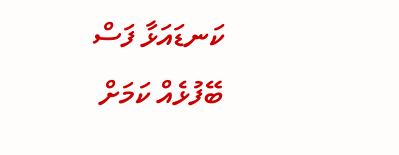ކަނޑައަޅާ ފަސް ބޭފުޅެއް ކަމަށް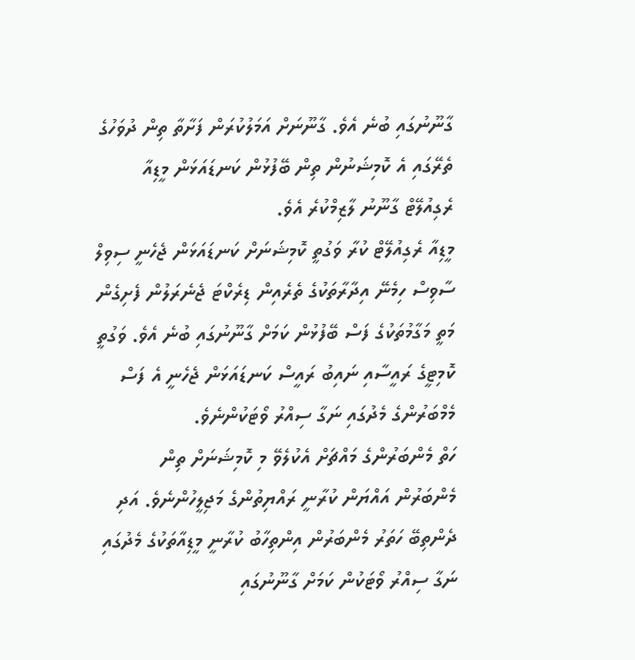ގާނޫނުގައި ބުނެ އެވެ. ގާނޫނަށް އަމަލުކުރަން ފަށާތާ ތިން ދުވަހުގެ ތެރޭގައި އެ ކޮމިޝަނުން ތިން ބޭފުޅުން ކަނޑައަޅަން މީޑިއާ ރެގިއުލޭޓް ގާނޫނު ލާޒިމްކުރެ އެވެ.
މީޑިއާ ރެގިއުލޭޓް ކުރާ ވަގުތީ ކޮމިޝަނަށް ކަނޑައަޅަން ޖެހެނީ ސިވިލް ސާވިސް ހިމެނޭ އިދާރާތަކުގެ ތެރެއިން ޑިރެކްޓަ ޖެނެރަލުން ފެށިގެން މަތީ މަގާމުތަކުގެ ފަސް ބޭފުޅުން ކަމަށް ގާނޫނުގައި ބުނެ އެވެ. ވަގުތީ ކޮމިޓީގެ ރައީސާއި ނައިބު ރައީސް ކަނޑައަޅަން ޖެހެނީ އެ ފަސް މެމްބަރުންގެ މެދުގައި ނަގާ ސިއްރު ވޯޓަކުންނެވެ.
ހަތް މެންބަރުންގެ މައްޗަށް އެކުލެވޭ މި ކޮމިޝަނަށް ތިން މެންބަރުން އައްޔަން ކުރާނީ ރައްޔިތުންގެ މަޖިލީހުންނެވެ. އަދި ދެންތިބޭ ހަތަރު މެންބަރުން އިންތިހާބު ކުރާނީ މީޑިއާތަކުގެ މެދުގައި ނަގާ ސިއްރު ވޯޓަކުން ކަމަށް ގާނޫނުގައި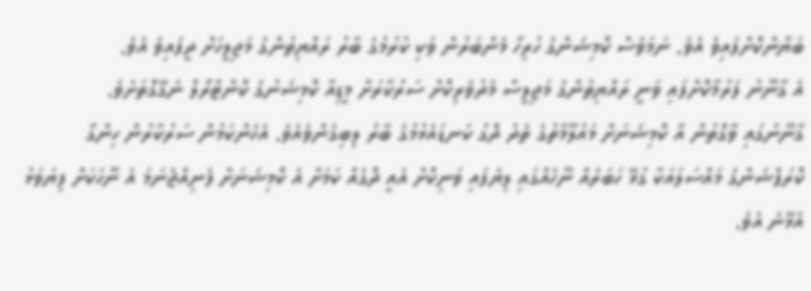ބަޔާންކޮށްފައިވެ އެވެ. ނަމަވެސް ކޮމިޝަންގެ ހުރިހާ މެންބަރުން ވަކި ކުރުމުގެ ބާރު ރައްޔިތުންގެ މަޖިލީހަށް ދީފައިވެ އެވެ.
އެ ގާނޫނު ފަރުމާކޮށްފައި ވަނީ ރައްޔިތުންގެ މަޖިލީސް މެދުވެރިކޮށް ސަރުކާރަށް މީޑިއާ ކޮމިޝަނުގެ ކޮންޓްރޯލް ނެގޭގޮތަށެވެ.
ގާނޫނުގައި ވާގޮތުން އާ ކޮމިޝަނަށް މައުލޫމާތުގެ ތެދު ދޮގު ކަނޑައެޅުމުގެ ބާރު ލިބިގެންވެއެވެ. އެހެންކަމުން ސަރުކާރުން ހިންގާ ކޮރަޕްޝަންގެ މައްސަލައަކާ ގުޅޭ ހަބަރެއް ނޫހެއްގައި ލިޔެފައި ވަނިކޮށް އެއީ ދޮގެއް ކަމަށް އެ ކޮމިޝަނަށް ފެނިއްޖެނަމަ އެ ނޫހަކަށް ފިޔަވަޅު އެޅޭނެ އެވެ.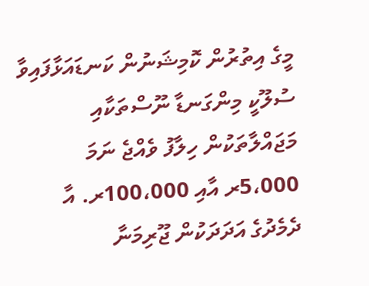މީގެ އިތުރުން ކޮމިޝަނުން ކަނޑައަޅާފައިވާ ސުލޫކީ މިންގަނޑާ ނޫސްތަކާއި މަޖައްލާތަކުން ހިލާފު ވެއްޖެ ނަމަ 5،000ރ އާއި 100،000ރ. އާ ދެމެދުގެ އަދަދަކުން ޖޫރިމަނާ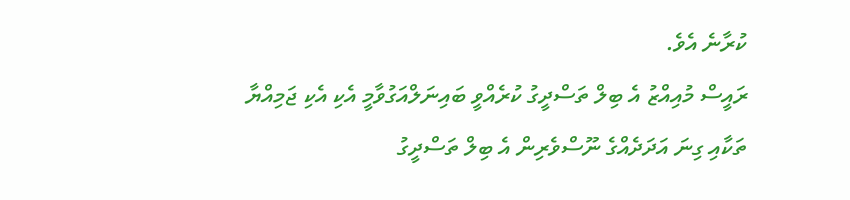ކުރާނެ އެވެ.
ރައީސް މުއިއްޒު އެ ބިލް ތަސްދީގު ކުރެއްވީ ބައިނަލްއަގުވާމީ އެކި އެކި ޖަމިއްޔާ ތަކާއި ގިނަ އަދަދެއްގެ ނޫސްވެރިން އެ ބިލް ތަސްދީގު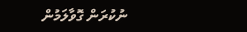ނުކުރަން ގޮވާލަމުން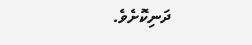ދަނިކޮށެވެ.